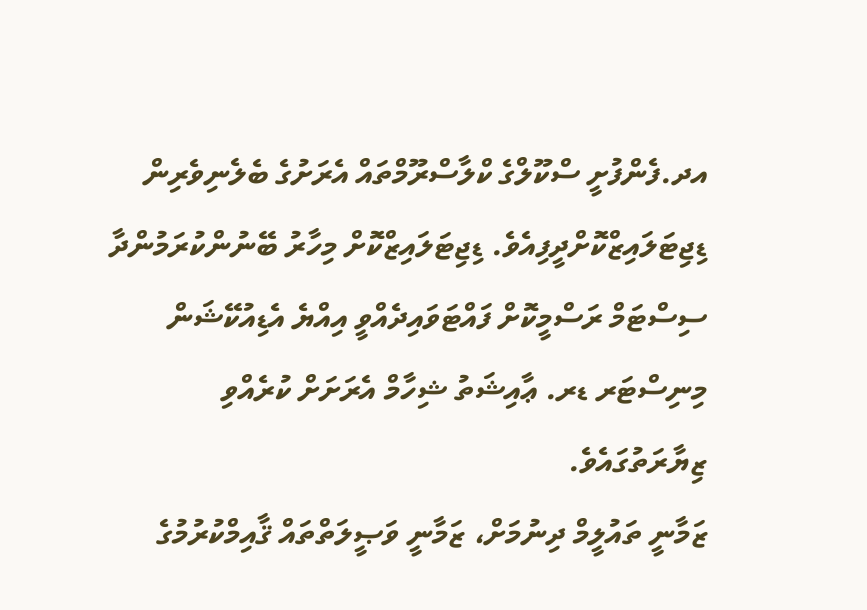އދ.ފެންފުށީ ސްކޫލްގެ ކްލާސްރޫމްތައް އެރަށުގެ ބެލެނިވެރިން ޑިޖިޓަލައިޒްކޮށްދީފިއެވެ. ޑިޖިޓަލައިޒްކޮށް މިހާރު ބޭނުންކުރަމުންދާ ސިސްޓަމް ރަސްމީކޮށް ފައްޓަވައިދެއްވީ އިއްޔެ އެޑިއުކޭޝަން މިނިސްޓަރ ޑރ. ޢާއިޝަތު ޝިހާމް އެރަށަށް ކުރެއްވި ޒިޔާރަތުގައެވެ.
ޒަމާނީ ތައުލީމް ދިނުމަށް، ޒަމާނީ ވަޞީލަތްތައް ޤާއިމްކުރުމުގެ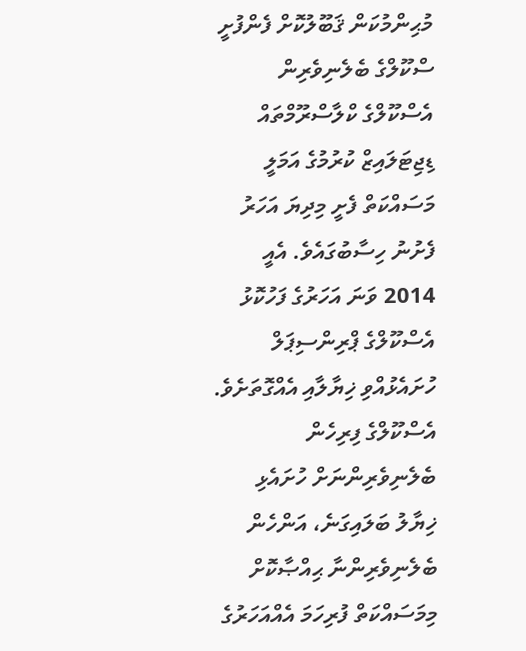މުޙިންމުކަން ޤަބޫލުކޮށް ފެންފުށީ ސްކޫލްގެ ބެލެނިވެރިން އެސްކޫލްގެ ކްލާސްރޫމްތައް ޑިޖިޓަލައިޒް ކުރުމުގެ އަމަލީ މަސައްކަތް ފެށީ މިދިޔަ އަހަރު ފެށުނު ހިސާބުގައެވެ. އެއީ 2014 ވަނަ އަހަރުގެ ފަހުކޮޅު އެސްކޫލްގެ ޕްރިންސިޕަލް ހުށައެޅުއްވި ޚިޔާލާއި އެއްގޮތަށެވެ. އެސްކޫލްގެ ފިރިހެން ބެލެނިވެރިންނަށް ހުށައެޅި ޚިޔާލު ބަލައިގަނެ، އަންހެން ބެލެނިވެރިންނާ ޙިއްޞާކޮށް މިމަސައްކަތް ފުރިހަމަ އެއްއަހަރުގެ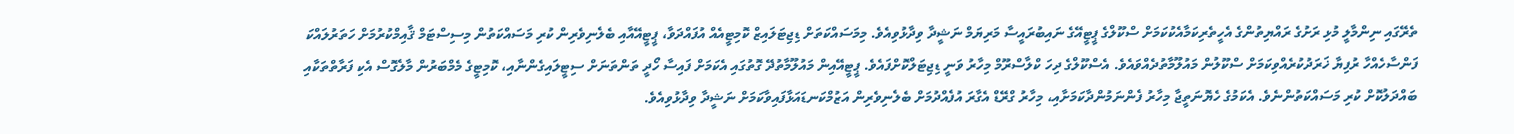ތެރޭގައި ނިންމާލީ މުޅި ރަށުގެ ރައްޔިތުންގެ އެހީތެރިކަމާއެކުކަމަށް ސްކޫލްގެ ޕީޓީއޭގެ ނައިބުރައީސާ މަރިޔަމް ނަޝީދާ ވިދާޅުވިއެވެ. މިމަސައްކަތަށް ޑިޖިޓަލައިޒް ކޮމިޓީއެއް އުފައްދަވާ، ޕީޓީއޭއާއި ބެލެނިވެރިން ކުރި މަސައްކަތުން މިސިސްޓަމް ޤާއިމްކުރުމަށް ހަތަރުލައްކަ ފަންސާހެއްހާ ރުފިޔާ ޚަރަދުކުރެއްވިކަމަށް ސްކޫލުން މައުލޫމާތުދެއްވައެވެ. އެސްކޫލްގެ ދިހަ ކްލާސްރޫމް މިހާރު ވަނީ ޑިޖިޓަލްކޮށްފައެވެ. ޕީޓީއޭއިން މައުލޫމާތުދޭ ގޮތުގައި އެކަމަށް ފައިސާ ހޯދީ ތަންތަނަށް ސިޓީލައިގެންނާއި، ކޮމިޓީގެ މެމްބަރުން މާލެގޮސް އެކި ފަރާތްތަކާއި ބައްދަލުކޮށް ކުރި މަސައްކަތުންނެވެ. އެކަމުގެ ހެޔޮނަތީޖާ މިހާރު ފެންނަމުންދާކަމަށާއި، މިހާރު ގްރޭޑް އެގާރަ އުފެއްދުމަށް ބެލެނިވެރިން އަޒުމްކަނޑައަޅާފައިވާކަމަށް ނަޝީދާ ވިދާޅުވިއެވެ.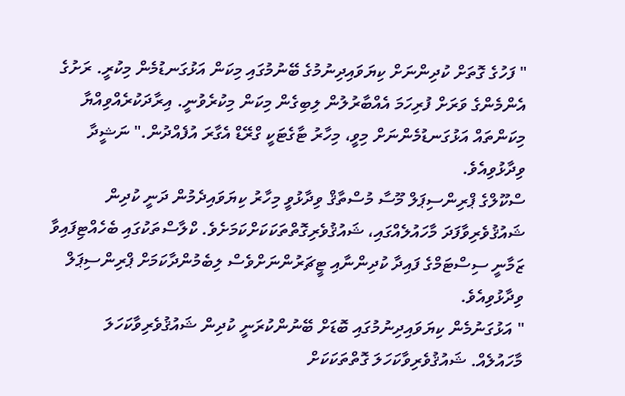" ފަހުގެ ގޮތަށް ކުދިންނަށް ކިޔަވައިދިނުމުގެ ބޭނުމުގައި މިކަން އަޅުގަނޑުމެން މިކުރީ. ރަށުގެ އެންމެންގެ ވަރަށް ފުރިހަމަ އެއްބާރުލުން ލިބިގެން މިކަން މިކުރެވުނީ. އިރާދަކުރެއްވިއްޔާ މިކަންތައް އަޅުގަނޑުމެންނަށް މިވީ، މިހާރު ޓާގެޓަކީ ގްރޭޑް އެގާރަ އުފެއްދުން." ނަޝީދާ ވިދާޅުވިއެވެ.
ސްކޫލްގެ ޕްރިންސިޕަލް މޫސާ މުސްތާޤް ވިދާޅުވީ މިހާރު ކިޔަވައިދެމުން ދަނީ ކުދިން ޝައުޤުވެރިވާފަދަ މާހައުލެއްގައި، ޝައުޤުވެރިގޮތްތަކަކަށްކަމަށެވެ. ކްލާސްތަކުގައި ބެހެއްޓިފައިވާ ޒަމާނީ ސިސްޓަމްގެ ފައިދާ ކުދިންނާއި ޓީޗަރުންނަށްވެސް ލިބެމުންދާކަމަށް ޕްރިންސިޕަލް ވިދާޅުވިއެވެ.
" އަޅުގަނުމެން ކިޔަވައިދިނުމުގައި ބޮޑަށް ބޭނުންކުރަނީ ކުދިން ޝައުޤުވެރިވާކަހަލަ މާހައުލެއް. ޝައުޤުވެރިވާކަހަލަ ގޮތްތަކަކަށް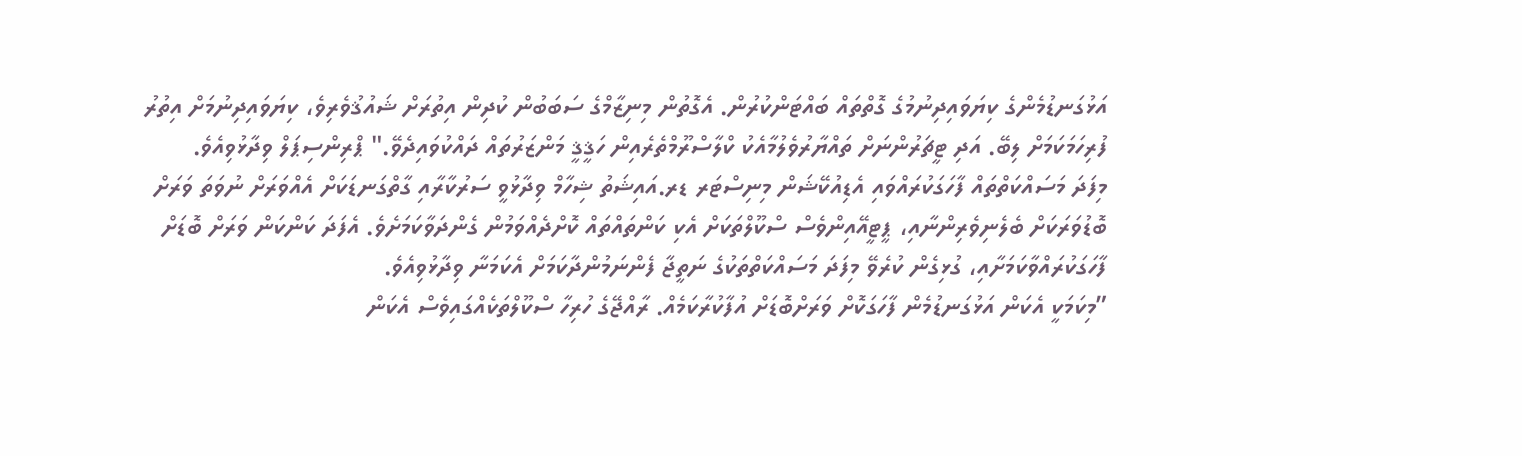އަޅުގަނޑުމެންގެ ކިޔަވައިދިނުމުގެ ގޮތްތައް ބައްޓަންކުރުން. އެގޮތުން މިނިޒާމްގެ ސަބަބުން ކުދިން އިތުރަށް ޝައުޤުވެރިވެ، ކިޔަވައިދިނުމަށް އިތުރު ފުރިހަމަކަމަށް ލިބޭ. އަދި ޓީޗަރުންނަށް ތައްޔާރުވެލުމާއެކު ކްލާސްރޫމްތެރެއިން ހަޤީޤީ މަންޒަރުތައް ދައްކުވައިދެވޭ." ޕްރިންސިޕަލް ވިދާޅުވިއެވެ.
މިފަދަ މަސައްކަތްތައް ފާހަގަކުރައްވައި އެޑިއުކޭޝަން މިނިސްޓަރ ޑރ.އައިޝަތު ޝިހާމް ވިދާޅުވީ ސަރުކާރާއި ގާތްގަނޑަކަށް އެއްވަރަށް ނުވަތަ ވަރަށް ބޮޑުވަރަކަށް ބެލެނިވެރިންނާއި، ޕީޓީއޭއިންވެސް ސްކޫލްތަކަށް އެކި ކަންތައްތައް ކޮށްދެއްވަމުން ގެންދަވާކަމަށެވެ. އެފަދަ ކަންކަން ވަރަށް ބޮޑަށް ފާހަގަކުރައްވާކަމަށާއި، ގުޅިގެން ކުރެވޭ މިފަދަ މަސައްކަތްތަކުގެ ނަތީޖާ ފެންނަމުންދާކަމަށް އެކަމަނާ ވިދާޅުވިއެވެ.
”މިކަމަކީ އެކަން އަޅުގަނޑުމެން ފާހަގަކޮށް ވަރަށްބޮޑަށް އުފާކުރާކަމެއް. ރާއްޖޭގެ ހުރިހާ ސްކޫލްތަކެއްގައިވެސް އެކަން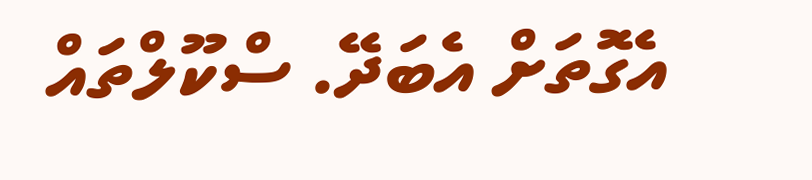އެގޮތަށް އެބަދޭ. ސްކޫލްތައް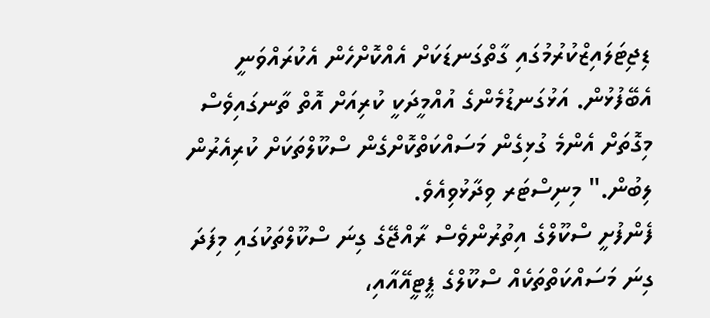ޑިޖިޓަލައިޒްކުރުމުގައި ގާތްގަނޑަކަށް އެއްކޮށްހެން އެކުރައްވަނީ އެބޭފުޅުން. އަޅުގަނޑުމެންގެ އުއްމީދަކީ ކުރިއަށް އޮތް ތާނގައިވެސް މިގޮތަށް އެންމެ ގުޅިގެން މަސައްކަތްކޮށްގެން ސްކޫލްތަކަށް ކުރިއެރުން ލިބުން." މިނިސްޓަރ ވިދާޅުވިއެވެ.
ފެންފުށީ ސްކޫލްގެ އިތުރުންވެސް ރާއްޖޭގެ ގިނަ ސްކޫލްތަކުގައި މިފަދަ ގިނަ މަސައްކަތްތަކެއް ސްކޫލްގެ ޕީޓީއޭއާއި،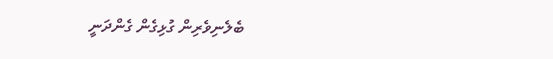ބެލެނިވެރިން ގުޅިގެން ގެންދަނީ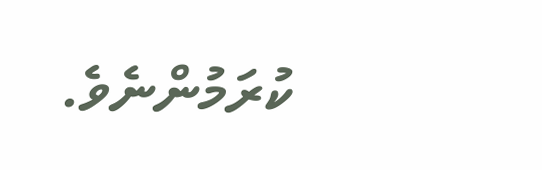ކުރަމުންނެވެ.